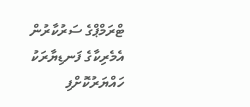ޓްރަމްޕްގެ ސަރުކާރުން އެމެރިކާގެ ފަނޑިޔާރަކު ހައްޔަރުކޮށްފި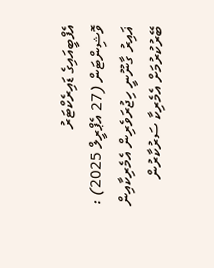އެފްބީއައިގެ ޑައިރެކްޓަރު
ވޮޝިންޓަން (27 އެޕްރީލް 2025) : ޣައިރު ގާނޫނީ ހިޖުރަވެރިން އެމެރިކާއިން ބޭރުކުރުމަށް އެމެރިކާ ސަރުކާރުން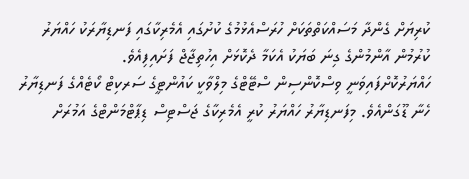ކުރިޔަށް ގެންދާ މަސައްކަތްތަކަށް ހުރަސްއެޅުމުގެ ކުށުގައި އެމެރިކާގައި ފަނޑިޔާރަކު ހައްޔަރު ކުރުމުން އާންމުންގެ ގިނަ ބަޔަކު އެކަމާ ދެކޮޅަށް އިހުތިޖާޖް ފަށައިފިއެވެ.
ހައްޔަރުކޮށްފައިވަނީ ވިސްކޮންސިން ސްޓޭޓްގެ މިލްވާކީ ކައުންޓީގެ ސަރކިޓް ކޯޓެއްގެ ފަނޑިޔާރު ހެނާ ޑޫގަންއެވެ. މިފަނޑިޔާރު ހައްޔަރު ކުރީ އެމެރިކާގެ ޖަސްޓިސް ޑިޕާޓްމަންޓްގެ އަމުރަށް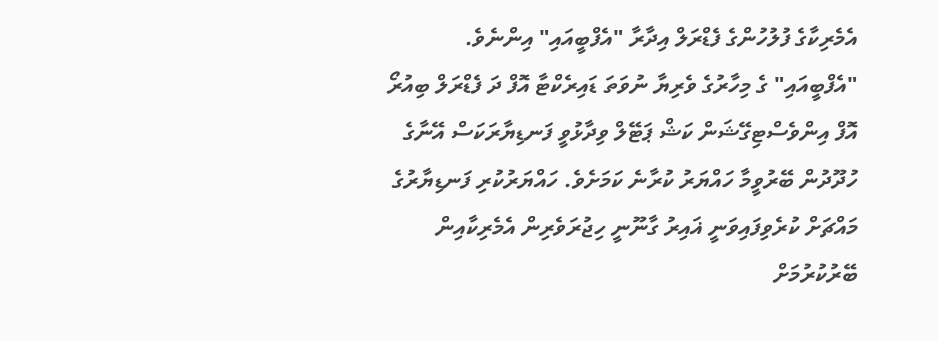އެމެރިކާގެ ފުލުހުންގެ ފެޑްރަލް އިދާރާ "އެފްބީއައި" އިންނެވެ.
"އެފްބީއައި" ގެ މިހާރުގެ ވެރިޔާ ނުވަތަ ޑައިރެކްޓާ އޮފް ދަ ފެޑްރަލް ބިއުރޯ އޮފް އިންވެސްޓިގޭޝަން ކަޝް ޕަޓޭލް ވިދާޅުވީ ފަނޑިޔާރަކަސް އޭނާގެ ހުދޫދުން ބޭރުވީމާ ހައްޔަރު ކުރާނެ ކަމަށެވެ. ހައްޔަރުކުރި ފަނޑިޔާރުގެ މައްޗަށް ކުރެވިފައިވަނީ ޣައިރު ގާނޫނީ ހިޖުރަވެރިން އެމެރިކާއިން ބޭރުކުރުމަށް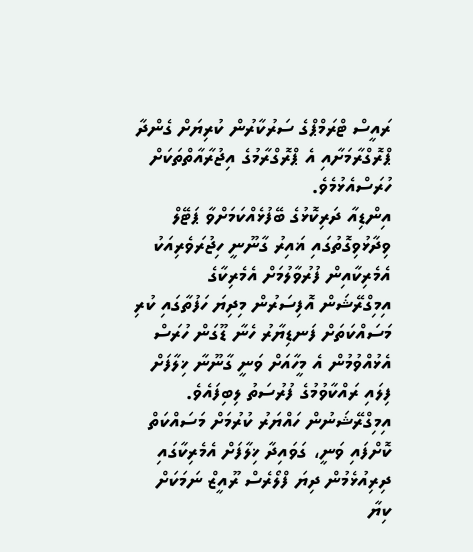ރައީސް ޓްރަމްޕްގެ ސަރުކާރުން ކުރިޔަށް ގެންދާ ޕްރޮގްރާމަށާއި އެ ޕްރޮގްރާމުގެ އިޖުރާއާތްތަކަށް ހުރަސްއެޅުމެވެ.
އިންޑިއާ ދަރިކޮޅުގެ ބޭފުޅެއްކަމަށްވާ ޕަޓޭލް ވިދާޅުވިގޮތުގައި ޣައިރު ގާނޫނީ ހިޖުރަވެރިއަކު އެމެރިކާއިން ފުރުވާލުމަށް އެމެރިކާގެ އިމިގްރޭޝަން އޮފިސަރުން މިދިޔަ ހަފުތާގައި ކުރި މަސައްކަތަށް ފަނޑިޔާރު ހެނާ ޑޫގަން ހުރަސް އެޅުއްވުމުން އެ މީހާއަށް ވަނީ ގާނޫނާ ޚިލާފަށް ފިލައި ރައްކާވުމުގެ ފުރުސަތު ލިބިފައެވެ.
އިމިގްރޭޝަނުން ހައްޔަރު ކުރުމަށް މަސައްކަތް ކޮށްފައި ވަނީ، ގަވައިދާ ޚިލާފަށް އެމެރިކާގައި ދިރިއުޅެމުން ދިޔަ ފްލޯރެސް ރޫއީޒް ނަމަކަށް ކިޔާ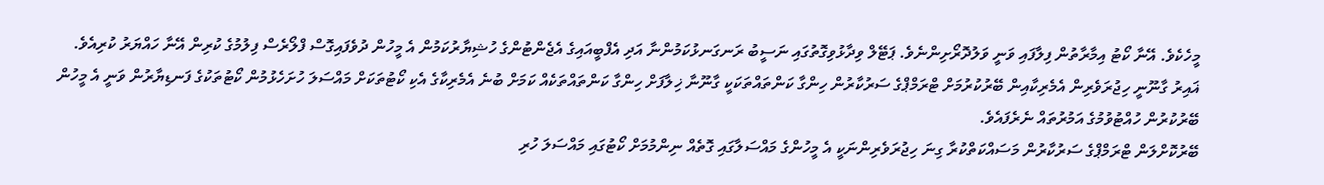މީހެކެވެ. އޭނާ ކޯޓު އިމާރާތުން ފިލާފައި ވަނީ ވަލުދޮރޯށިންނެވެ. ޕަޓޭލް ވިދާޅުވިގޮތުގައި ނަސީބު ރަނގަނޅުކަމުންނާ އަދި އެފްބީއައިގެ އެޖެންޓުންގެ ހުޝިޔާރުކަމުން އެ މީހުން ދުވެފައިގޮސް ފްލޯރެސް ފިލުމުގެ ކުރިން އޭނާ ހައްޔަރު ކުރިއެވެ.
ޣައިރު ގާނޫނީ ހިޖުރަވެރިން އެމެރިކާއިން ބޭރުކުރުމަށް ޓްރަމްޕްގެ ސަރުކާރުން ހިންގާ ކަންތައްތަކަކީ ގާނޫނާ ޚިލާފަށް ހިންގާ ކަންތައްތަކެއް ކަމަށް ބުނެ އެމެރިކާގެ އެކި ކޯޓުތަކަށް މައްސަލަ ހުށަހެޅުމުން ކޯޓުތަކުގެ ފަނޑިޔާރުން ވަނީ އެ މީހުން ބޭރުކުރުން ހުއްޓުވުމުގެ އަމުރުތައް ނެރެފައެވެ.
ބޭރުކޮށްލަން ޓްރަމްޕްގެ ސަރުކާރުން މަސައްކަތްކުރާ ގިނަ ހިޖުރަވެރިންނަކީ އެ މީހުންގެ މައްސަލާގައި ގޮތެއް ނިންމުމަށް ކޯޓުގައި މައްސަލަ ހުރި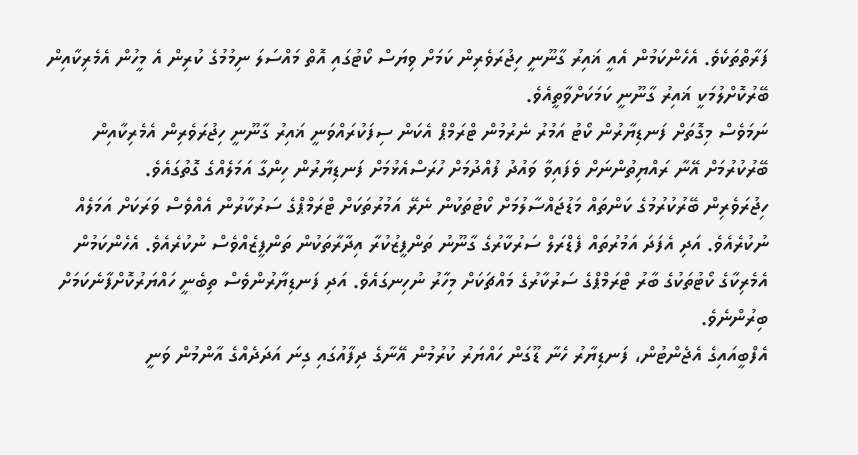ފަރާތްތަކެވެ. އެހެންކަމުން އެއީ ޣައިރު ގާނޫނީ ހިޖުރަވެރިން ކަމަށް ވިޔަސް ކޯޓުގައި އޮތް މައްސަލަ ނިމުމުގެ ކުރިން އެ މީހުން އެމެރިކާއިން ބޭރުކޮށްލުމަކީ ޣައިރު ގާނޫނީ ކަމަކަށްވާތީއެވެ.
ނަމަވެސް މިގޮތަށް ފަނޑިޔާރުން ކޯޓު އަމުރު ނެރުމުން ޓްރަމްޕް އެކަން ސިފަކުރައްވަނީ ޣައިރު ގާނޫނީ ހިޖުރަވެރިން އެމެރިކާއިން ބޭރުކުރުމަށް އޭނާ ރައްޔިތުންނަށް ވެފައިވާ ވައުދު ފުއްދުމަށް ހުރަސްއެޅުމަށް ފަނޑިޔާރުން ހިންގާ އަމަލެއްގެ ގޮތުގައެވެ.
ހިޖުރަވެރިން ބޭރުކުރުމުގެ ކަންތައް މަޑުޖައްސާލުމަށް ކޯޓުތަކުން ނެރޭ އަމުރުތަކަށް ޓްރަމްޕްގެ ސަރުކާރުން އެއްވެސް ވަރަކަށް އަމަލެއް ނުކުރެއެވެ. އަދި އެފަދަ އަމުރުތައް ފެޑްރަލް ސަރުކާރުގެ ގާނޫނު ތަންފީޒުކުރާ އިދާރާތަކުން ތަންފީޒެއްވެސް ނުކުރެއެވެ. އެހެންކަމުން އެމެރިކާގެ ކޯޓުތަކުގެ ބާރު ޓްރަމްޕްގެ ސަރުކާރުގެ މައްޗަކަށް މިހާރު ނުހިނގައެވެ. އަދި ފަނޑިޔާރުންވެސް ތިބެނީ ހައްޔަރުކޮށްފާނެކަމަށް ބިރުންނެވެ.
އެފްބީއައިގެ އެޖެންޓުން، ފަނޑިޔާރު ހެނާ ޑޫގަން ހައްޔަރު ކުރުމުން އޭނާގެ ދިފާއުގައި ގިނަ އަދަދެއްގެ އާންމުން ވަނީ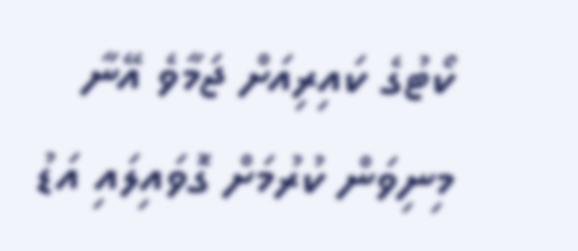ކޯޓުގެ ކައިރިއަށް ޖަމާވެ އޭނާ މިނިވަން ކުރުމަށް ގޮވައިލައި އަޑު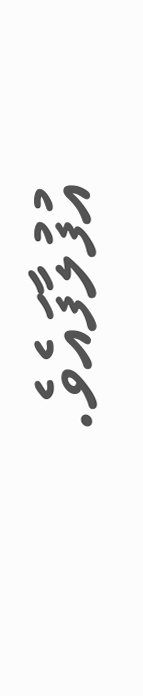އުފުލާފައެވެ.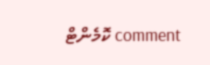comment ކޮމެންޓް